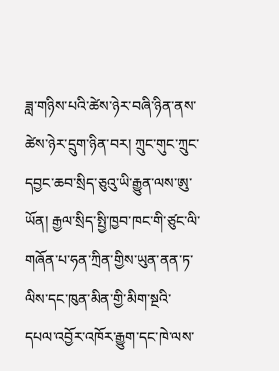ཟླ་གཉིས་པའི་ཚེས་ཉེར་བཞི་ཉིན་ནས་ཚེས་ཉེར་དྲུག་ཉིན་བར། ཀྲུང་གུང་ཀྲུང་དབྱང་ཆབ་སྲིད་ཅུའུ་ཡི་རྒྱུན་ལས་ཨུ་ཡོན། རྒྱལ་སྲིད་སྤྱི་ཁྱབ་ཁང་གི་ཙུང་ལི་གཞོན་པ་ཧན་ཀྲིན་གྱིས་ཡུན་ནན་ཏ་ལིས་དང་ཁུན་མིན་གྱི་མིག་སྔའི་དཔལ་འབྱོར་འཁོར་རྒྱུག་དང་ཁེ་ལས་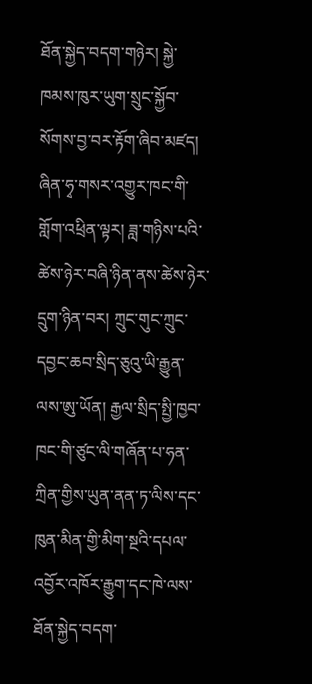ཐོན་སྐྱེད་བདག་གཉེར། སྐྱེ་ཁམས་ཁུར་ཡུག་སྲུང་སྐྱོབ་སོགས་བྱ་བར་རྟོག་ཞིབ་མཛད།
ཞིན་ཧྭ་གསར་འགྱུར་ཁང་གི་གློག་འཕྲིན་ལྟར། ཟླ་གཉིས་པའི་ཚེས་ཉེར་བཞི་ཉིན་ནས་ཚེས་ཉེར་དྲུག་ཉིན་བར། ཀྲུང་གུང་ཀྲུང་དབྱང་ཆབ་སྲིད་ཅུའུ་ཡི་རྒྱུན་ལས་ཨུ་ཡོན། རྒྱལ་སྲིད་སྤྱི་ཁྱབ་ཁང་གི་ཙུང་ལི་གཞོན་པ་ཧན་ཀྲིན་གྱིས་ཡུན་ནན་ཏ་ལིས་དང་ཁུན་མིན་གྱི་མིག་སྔའི་དཔལ་འབྱོར་འཁོར་རྒྱུག་དང་ཁེ་ལས་ཐོན་སྐྱེད་བདག་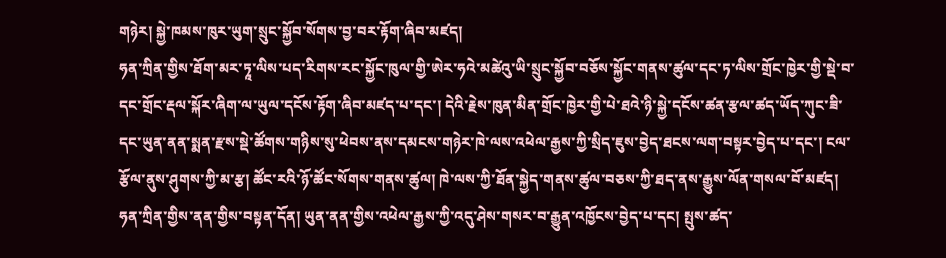གཉེར། སྐྱེ་ཁམས་ཁུར་ཡུག་སྲུང་སྐྱོབ་སོགས་བྱ་བར་རྟོག་ཞིབ་མཛད།
ཧན་ཀྲིན་གྱིས་ཐོག་མར་ཏཱ་ལིས་པད་རིགས་རང་སྐྱོང་ཁུལ་གྱི་ཨེར་ཧའེ་མཚེའུ་ཡི་སྲུང་སྐྱོབ་བཅོས་སྐྱོང་གནས་ཚུལ་དང་ཏ་ལིས་གྲོང་ཁྱེར་གྱི་སྡེ་བ་དང་གྲོང་རྡལ་སྐོར་ཞིག་ལ་ཡུལ་དངོས་རྟོག་ཞིབ་མཛད་པ་དང་། དེའི་རྗེས་ཁུན་མིན་གྲོང་ཁྱེར་གྱི་པེ་ཐའེ་ཉི་སྐྱེ་དངོས་ཚན་རྩལ་ཚད་ཡོད་ཀུང་ཟི་དང་ཡུན་ནན་སྨན་རྫས་སྡེ་ཚོགས་གཉིས་སུ་ཕེབས་ནས་དམངས་གཉེར་ཁེ་ལས་འཕེལ་རྒྱས་ཀྱི་སྲིད་ཇུས་བྱེད་ཐངས་ལག་བསྟར་བྱེད་པ་དང་། ངལ་རྩོལ་ནུས་ཤུགས་ཀྱི་མ་རྩ། ཚོང་རའི་ཉོ་ཚོང་སོགས་གནས་ཚུལ། ཁེ་ལས་ཀྱི་ཐོན་སྐྱེད་གནས་ཚུལ་བཅས་ཀྱི་ཐད་ནས་རྒྱུས་ལོན་གསལ་བོ་མཛད།
ཧན་ཀྲིན་གྱིས་ནན་གྱིས་བསྟན་དོན། ཡུན་ནན་གྱིས་འཕེལ་རྒྱས་ཀྱི་འདུ་ཤེས་གསར་བ་རྒྱུན་འཁྱོངས་བྱེད་པ་དང། སྤུས་ཚད་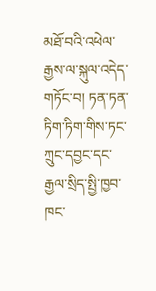མཐོ་བའི་འཕེལ་རྒྱས་ལ་སྐུལ་འདེད་གཏོང་བ། ཏན་ཏན་ཏིག་ཏིག་གིས་ཏང་ཀྲུང་དབྱང་དང་རྒྱལ་སྲིད་སྤྱི་ཁྱབ་ཁང་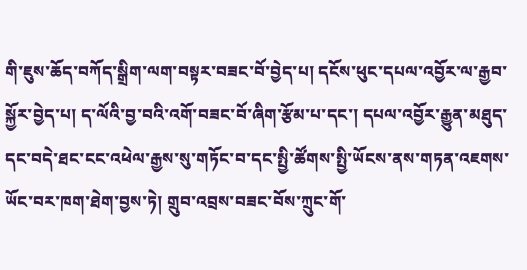གི་ཇུས་ཆོད་བཀོད་སྒྲིག་ལག་བསྟར་བཟང་བོ་བྱེད་པ། དངོས་ཕུང་དཔལ་འབྱོར་ལ་རྒྱབ་སྐྱོར་བྱེད་པ། ད་ལོའི་བྱ་བའི་འགོ་བཟང་བོ་ཞིག་རྩོམ་པ་དང་། དཔལ་འབྱོར་རྒྱུན་མཐུད་དང་བདེ་ཐང་ངང་འཕེལ་རྒྱས་སུ་གཏོང་བ་དང་སྤྱི་ཚོགས་སྤྱི་ཡོངས་ནས་གཏན་འཇགས་ཡོང་བར་ཁག་ཐེག་བྱས་ཏེ། གྲུབ་འབྲས་བཟང་བོས་ཀྲུང་གོ་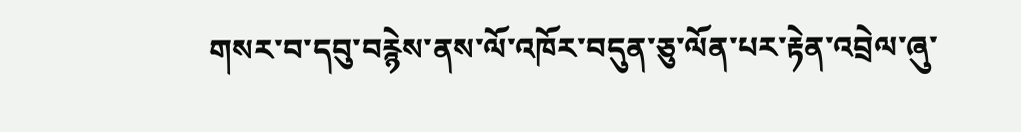གསར་བ་དབུ་བརྙེས་ནས་ལོ་འཁོར་བདུན་ཅུ་ལོན་པར་རྟེན་འབྲེལ་ཞུ་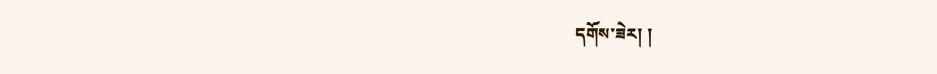དགོས་ཟེར། །